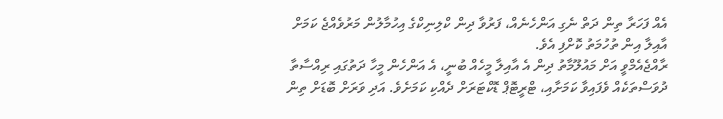އެއް ފަހަރާ ތިން ދަތް ނެގި އަންހެނެއް، ފަރުވާ ދިން ކްލިނިކްގެ އިހުމާލުން މަރުވެއްޖެ ކަމަށް އާއިލާ އިން ތުހުމަތު ކޮށްފި އެވެ.
ރާއްޖެއެމްވީ އަށް މައުލޫމާތު ދިން އެ އާއިލާ މީހެއް ބުނީ، އެ އަންހެން މީހާ ދަތުގައި ރިއްސާތާ ދުވަސްތަކެއް ވެފައިވާ ކަމަށާއި، ޓްރީޓޮޕް ޑޮކްޓަރަށް ދެއްކި ކަމަށެވެ. އަދި ވަރަށް ބޮޑަށް ތިން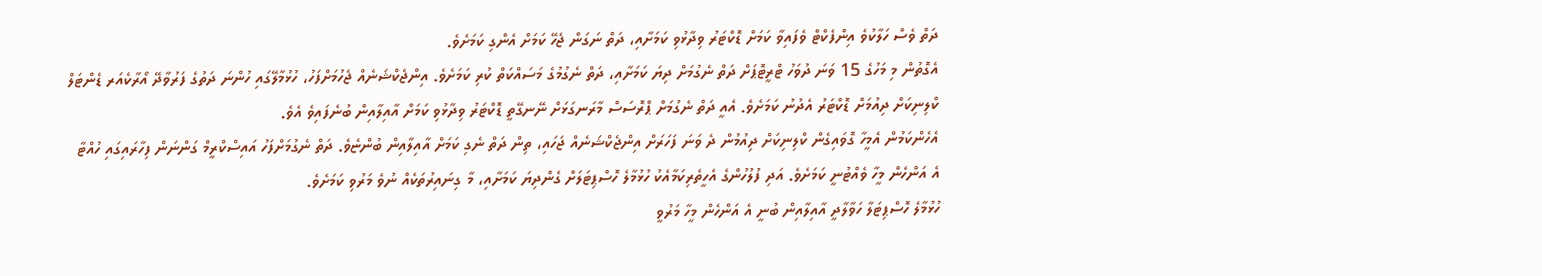ދަތް ވެސް ހަލާކުވެ އިންފެކްޓް ވެފައިވާ ކަމަށް ޑޮކްޓަރު ވިދާޅުވި ކަމަށާއި، ދަތް ނަގަން ޖެހޭ ކަމަށް އެންގި ކަމަށެވެ.
އެގޮތުން މި މަހުގެ 15 ވަނަ ދުވަހު ޓްރީޓޮޕަށް ދަތް ނެގުމަށް ދިޔަ ކަމަށާއި، ދަތް ނެގުމުގެ މަސައްކަތް ކުރި ކަމަށެވެ. އިންޖެކްޝަނެއް ޖެހުމަށްފަހު، ހުޅުމާލޭގައި ހުންނަ ދަތުގެ ފަރުވާދޭ އޯރާކެއަރ ޑެންޓަލް ކްލިނިކަށް ދިއުމަށް ޑޮކްޓަރު އެދުނު ކަމަށެވެ. އެއީ ދަތް ނެގުމަށް ޕްރޮސަސް މާރަނގަޅަށް ނޭނގޭތީ ޑޮކްޓަރު ވިދާޅުވި ކަމަށް އާއިލާއިން ބުނެފައިވެ އެވެ.
އެހެންކަމުން އެމީހާ ގޮވައިގެން ކްލިނިކަށް ދިއުމުން ދެ ވަނަ ފަހަރަށް އިންޖެކްޝަނެއް ޖަހައި، ތިން ދަތް ނެގި ކަމަށް އާއިލާއިން ބުންޏެވެ. ދަތް ނެގުމަށްފަހު އައިސްކްރީމް ގަންނަން ފިހާރައިގައި ހުއްޓާ އެ އަންހެން މީހާ ވެއްޓުނީ ކަމަށެވެ. އަދި ފުލުހުންގެ އެހީތެރިކަމާއެކު ހުޅުމާލެ ހޮސްޕިޓަލަށް ގެންދިޔަ ކަމަށާއި، މާ ގިނައިރުތަކެއް ނުވެ މަރުވި ކަމަށެވެ.
ހުޅުމާލެ ހޮސްޕިޓަލާ ހަވާލާދީ އާއިލާއިން ބުނީ އެ އަންހެން މީހާ މަރުވީ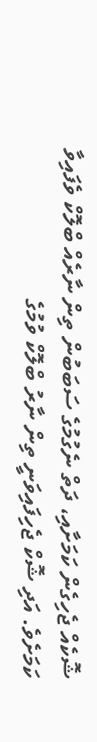ޝޮކެއް ޖެހިގެން ކަމަށާއި، ދަތް ނެގުމުގެ ސަބަބުން ތިން ނާރެއް ބްލޮކް ވެފައިވާ ކަމަށެވެ. އަދި ޝޮކް ޖެހިފައިވަނީ ތިން ނާރު ބްލޮކް ވުމުގެ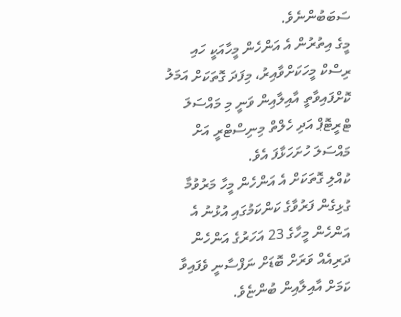ސަބަބުންނެވެ.
މީގެ އިތުރުން އެ އަންހެން މީހާއަކީ ހައި ރިސްކް މީހަކަށްވާއިރު، މިފަދަ ގޮތަކަށް އަމަލު ކޮށްފައިވާތީ އާއިލާއިން ވަނީ މި މައްސަލަ ޓްރީޓޮޕް އަދި ހެލްތް މިނިސްޓްރީ އަށް މައްސަލަ ހުށަހަޅާފަ އެވެ.
ކުއްލި ގޮތަކަށް އެ އަންހެން މީހާ މަރުވުމާ ގުޅިގެން ފަރުވާގެ ކަންކަމުގައި އުޅުނު އެ އަންހެން މީހާގެ 23 އަހަރުގެ އަންހެން ދަރިއެއް ވަރަށް ބޮޑަށް ނަފްސާނީ ވެފައިވާ ކަމަށް އާއިލާއިން ބުންޏެވެ.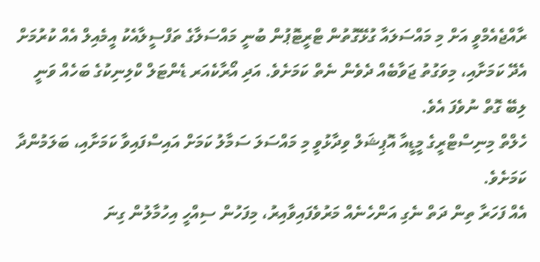ރާއްޖެއެމްވީ އަށް މި މައްސަލައާ ގުޅޭގޮތުން ޓްރީޓޮޕުން ބުނީ މައްސަލާގެ ތަފްސީލާއެކު އީމެއިލް އެއް ކުރުމަށް އެދޭ ކަމަށާއި، މިވަގުތު ޖަވާބެއް ދެވެން ނެތް ކަމަށެވެ. އަދި އޯރާކެއަރ ޑެންޓަލް ކްލިނިކުގެ ބަހެއް ވަނީ ލިބޭ ގޮތް ނުވެފަ އެވެ.
ހެލްތް މިނިސްޓްރީގެ މީޑީއާ އޮޕިޝަލް ވިދާޅުވީ މި މައްސަލަ ސަމާލު ކަމަށް އައިސްފައިވާ ކަމަށާއި، ބަލަމުންދާ ކަމަށެވެ.
އެއް ފަހަރާ ތިން ދަތް ނެގި އަންހެނެއް މަރުވެފައިވާއިރު، މިފަހުން ސިއްހީ އިހުމާލުން ގިނަ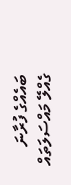ބައެއްގެ ފުރާނަ ގެއްލޭ މައްސަލަތައް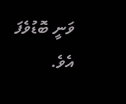ވަނީ ބޮޑުވެފަ އެވެ.